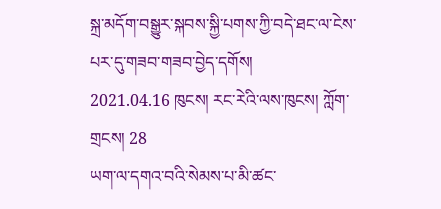སྐྲ་མདོག་བསྒྱུར་སྐབས་སྐྱི་པགས་ཀྱི་བདེ་ཐང་ལ་ངེས་པར་དུ་གཟབ་གཟབ་བྱེད་དགོས།
2021.04.16 ཁུངས། རང་རེའི་ལས་ཁུངས། ཀློག་གྲངས། 28
ཡག་ལ་དགའ་བའི་སེམས་པ་མི་ཚང་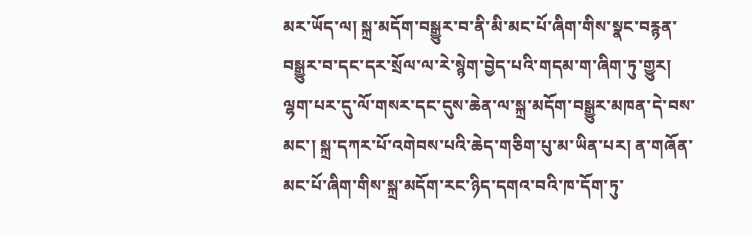མར་ཡོད་ལ། སྐྲ་མདོག་བསྒྱུར་བ་ནི་མི་མང་པོ་ཞིག་གིས་སྣང་བརྙན་བསྒྱུར་བ་དང་དར་སྲོལ་ལ་རེ་སྙེག་བྱེད་པའི་གདམ་ག་ཞིག་ཏུ་གྱུར། ལྷག་པར་དུ་ལོ་གསར་དང་དུས་ཆེན་ལ་སྐྲ་མདོག་བསྒྱུར་མཁན་དེ་བས་མང་། སྐྲ་དཀར་པོ་འགེབས་པའི་ཆེད་གཅིག་པུ་མ་ཡིན་པར། ན་གཞོན་མང་པོ་ཞིག་གིས་སྐྲ་མདོག་རང་ཉིད་དགའ་བའི་ཁ་དོག་ཏུ་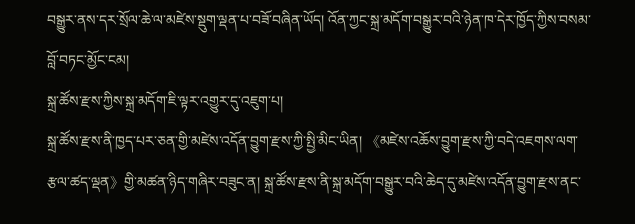བསྒྱུར་ནས་དར་སྲོལ་ཆེ་ལ་མཛེས་སྡུག་ལྡན་པ་བཟོ་བཞིན་ཡོད། འོན་ཀྱང་སྐྲ་མདོག་བསྒྱུར་བའི་ཉེན་ཁ་དེར་ཁྱོད་ཀྱིས་བསམ་བློ་བཏང་མྱོང་ངམ།
སྐྲ་ཚོས་རྫས་ཀྱིས་སྐྲ་མདོག་ཇི་ལྟར་འགྱུར་དུ་འཇུག་པ།
སྐྲ་ཚོས་རྫས་ནི་ཁྱད་པར་ཅན་གྱི་མཛེས་འདོན་བྱུག་རྫས་ཀྱི་སྤྱི་མིང་ཡིན། 《མཛེས་འཆོས་བྱུག་རྫས་ཀྱི་བདེ་འཇགས་ལག་རྩལ་ཚད་ལྡན》གྱི་མཚན་ཉིད་གཞིར་བཟུང་ན། སྐྲ་ཚོས་རྫས་ནི་སྐྲ་མདོག་བསྒྱུར་བའི་ཆེད་དུ་མཛེས་འདོན་བྱུག་རྫས་ནང་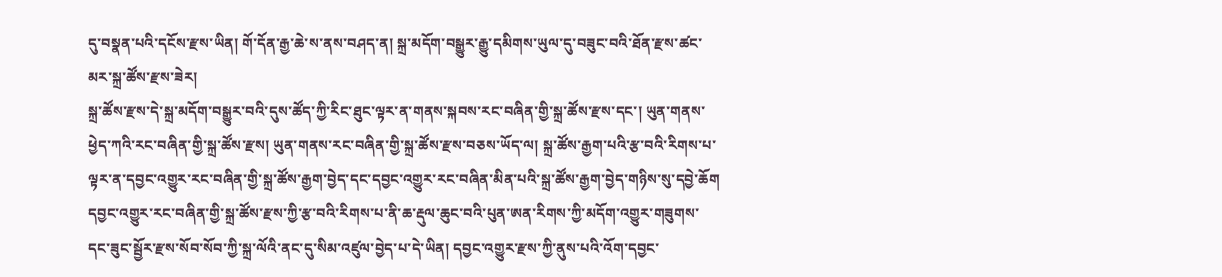དུ་བསྣན་པའི་དངོས་རྫས་ཡིན། གོ་དོན་རྒྱ་ཆེ་ས་ནས་བཤད་ན། སྐྲ་མདོག་བསྒྱུར་རྒྱུ་དམིགས་ཡུལ་དུ་བཟུང་བའི་ཐོན་རྫས་ཚང་མར་སྐྲ་ཚོས་རྫས་ཟེར།
སྐྲ་ཚོས་རྫས་དེ་སྐྲ་མདོག་བསྒྱུར་བའི་དུས་ཚོད་ཀྱི་རིང་ཐུང་ལྟར་ན་གནས་སྐབས་རང་བཞིན་གྱི་སྐྲ་ཚོས་རྫས་དང་། ཡུན་གནས་ཕྱེད་ཀའི་རང་བཞིན་གྱི་སྐྲ་ཚོས་རྫས། ཡུན་གནས་རང་བཞིན་གྱི་སྐྲ་ཚོས་རྫས་བཅས་ཡོད་ལ། སྐྲ་ཚོས་རྒྱག་པའི་རྩ་བའི་རིགས་པ་ལྟར་ན་དབྱང་འགྱུར་རང་བཞིན་གྱི་སྐྲ་ཚོས་རྒྱག་བྱེད་དང་དབྱང་འགྱུར་རང་བཞིན་མིན་པའི་སྐྲ་ཚོས་རྒྱག་བྱེད་གཉིས་སུ་དབྱེ་ཆོག
དབྱང་འགྱུར་རང་བཞིན་གྱི་སྐྲ་ཚོས་རྫས་ཀྱི་རྩ་བའི་རིགས་པ་ནི་ཆ་རྡུལ་ཆུང་བའི་པུན་ཨན་རིགས་ཀྱི་མདོག་འགྱུར་གཟུགས་དང་ཟུང་སྦྱོར་རྫས་སོབ་སོབ་ཀྱི་སྐྲ་ལོའི་ནང་དུ་སིམ་འཛུལ་བྱེད་པ་དེ་ཡིན། དབྱང་འགྱུར་རྫས་ཀྱི་ནུས་པའི་འོག་དབྱང་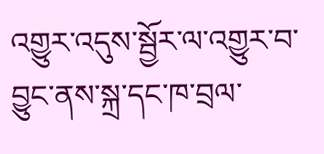འགྱུར་འདུས་སྦྱོར་ལ་འགྱུར་བ་བྱུང་ནས་སྐྲ་དང་ཁ་བྲལ་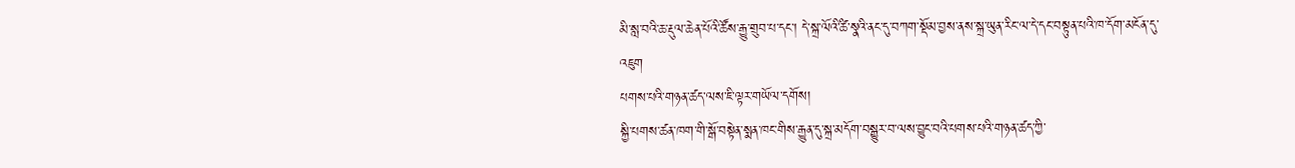མི་སླ་བའི་ཆ་རྡུལ་ཆེན་པོའི་ཚོས་རྒྱུ་གྲུབ་པ་དང་། དེ་སྐྲ་ལོའི་ཚི་སྣའི་ནང་དུ་བཀག་སྡོམ་བྱས་ནས་སྐྲ་ཡུན་རིང་ལ་དེ་དང་བསྟུན་པའི་ཁ་དོག་མངོན་དུ་འཇུག
པགས་པའི་གཉན་ཚད་ལས་ཇི་ལྟར་གཡོལ་དགོས།
སྐྱི་པགས་ཚན་ཁག་གི་སྒོ་བསྟེན་སྨན་ཁང་གིས་རྒྱུན་དུ་སྐྲ་མདོག་བསྒྱུར་བ་ལས་བྱུང་བའི་པགས་པའི་གཉན་ཚད་ཀྱི་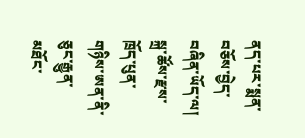ནད་པར་སྨན་བཅོས་བྱེད་བཞིན་ཡོད་ལ། སྐྲ་ཚོས་རྫས་ཁྲོད་པུན་གཉིས་ཨན་ནི་ཅུང་རྒྱུན་མཐོང་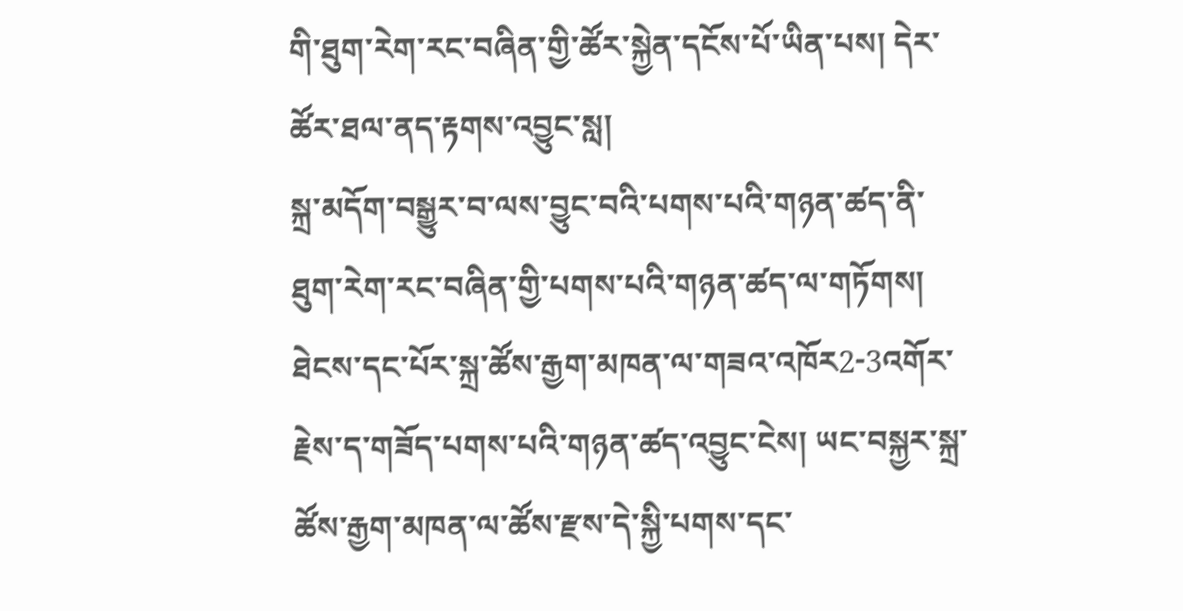གི་ཐུག་རེག་རང་བཞིན་གྱི་ཚོར་སྐྱེན་དངོས་པོ་ཡིན་པས། དེར་ཚོར་ཐལ་ནད་རྟགས་འབྱུང་སླ།
སྐྲ་མདོག་བསྒྱུར་བ་ལས་བྱུང་བའི་པགས་པའི་གཉན་ཚད་ནི་ཐུག་རེག་རང་བཞིན་གྱི་པགས་པའི་གཉན་ཚད་ལ་གཏོགས། ཐེངས་དང་པོར་སྐྲ་ཚོས་རྒྱག་མཁན་ལ་གཟའ་འཁོར2-3འགོར་རྗེས་ད་གཟོད་པགས་པའི་གཉན་ཚད་འབྱུང་ངེས། ཡང་བསྐྱར་སྐྲ་ཚོས་རྒྱག་མཁན་ལ་ཚོས་རྫས་དེ་སྐྱི་པགས་དང་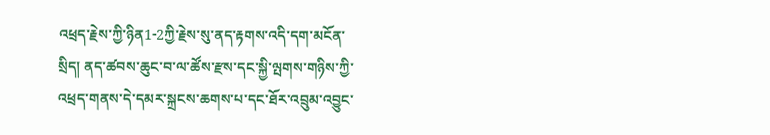འཕྲད་རྗེས་ཀྱི་ཉིན1-2ཀྱི་རྗེས་སུ་ནད་རྟགས་འདི་དག་མངོན་སྲིད། ནད་ཚབས་ཆུང་བ་ལ་ཚོས་རྫས་དང་སྐྱི་ལྤགས་གཉིས་ཀྱི་འཕྲད་གནས་དེ་དམར་སྐྲངས་ཆགས་པ་དང་ཐོར་འབྲུམ་འབྱུང་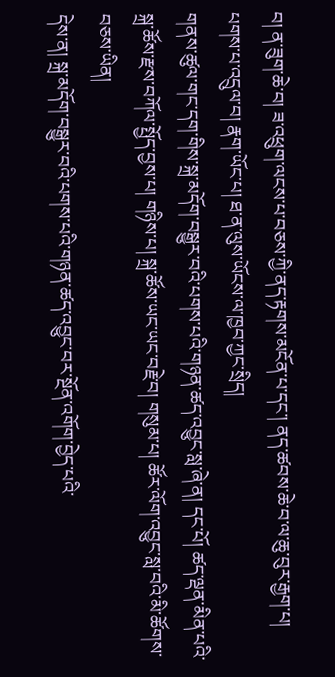བ། ན་ཟུག་ཆེ་བ། ཟ་འཕྲུག་ལངས་པ་བཅས་ཀྱི་ནད་རྟགས་མངོན་པ་དང་། ནད་ཚབས་ཆེ་བ་ལ་ཆུ་བུར་རྒྱག་པ། པགས་པ་འདྲུལ་བ། རྣག་ཡོང་པ། ཐ་ན་ལུས་ཡོངས་ལ་ཁྱབ་ཀྱང་སྲིད།
གནས་ཚུལ་གང་དག་གིས་སྐྲ་མདོག་བསྒྱུར་བའི་པགས་པའི་གཉན་ཚད་འབྱུང་སླ་ཞེ་ན། དང་པོ། ཚད་ལྡན་མིན་པའི་སྐྲ་ཚོས་རྫས་བཀོལ་སྤྱོད་བྱས་པ། གཉིས་པ། སྐྲ་ཚོས་ཡང་ཡང་བརྗེ་བ། གསུམ་པ། ཚོར་ལོག་འབྱུང་སླ་བའི་མི་ཚོགས་བཅས་ཡིན།
དེས་ན། སྐྲ་མདོག་བསྒྱུར་བའི་པགས་པའི་གཉན་ཚད་འབྱུང་བར་སྔོན་འགོག་བྱེད་པའི་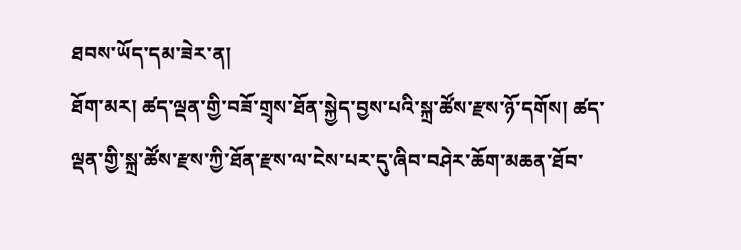ཐབས་ཡོད་དམ་ཟེར་ན།
ཐོག་མར། ཚད་ལྡན་གྱི་བཟོ་གྲྭས་ཐོན་སྐྱེད་བྱས་པའི་སྐྲ་ཚོས་རྫས་ཉོ་དགོས། ཚད་ལྡན་གྱི་སྐྲ་ཚོས་རྫས་ཀྱི་ཐོན་རྫས་ལ་ངེས་པར་དུ་ཞིབ་བཤེར་ཆོག་མཆན་ཐོབ་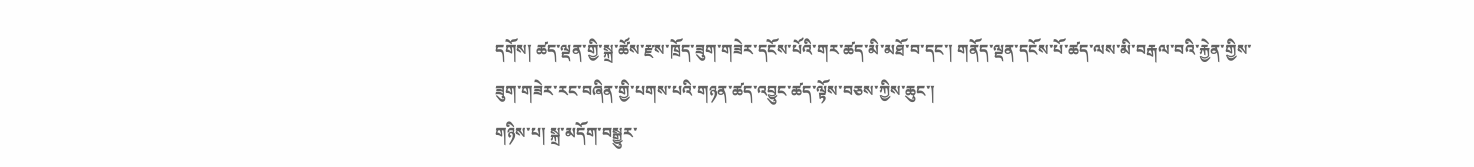དགོས། ཚད་ལྡན་གྱི་སྐྲ་ཚོས་རྫས་ཁྲོད་ཟུག་གཟེར་དངོས་པོའི་གར་ཚད་མི་མཐོ་བ་དང་། གནོད་ལྡན་དངོས་པོ་ཚད་ལས་མི་བརྒལ་བའི་རྐྱེན་གྱིས་ཟུག་གཟེར་རང་བཞིན་གྱི་པགས་པའི་གཉན་ཚད་འབྱུང་ཚད་ལྟོས་བཅས་ཀྱིས་ཆུང་།
གཉིས་པ། སྐྲ་མདོག་བསྒྱུར་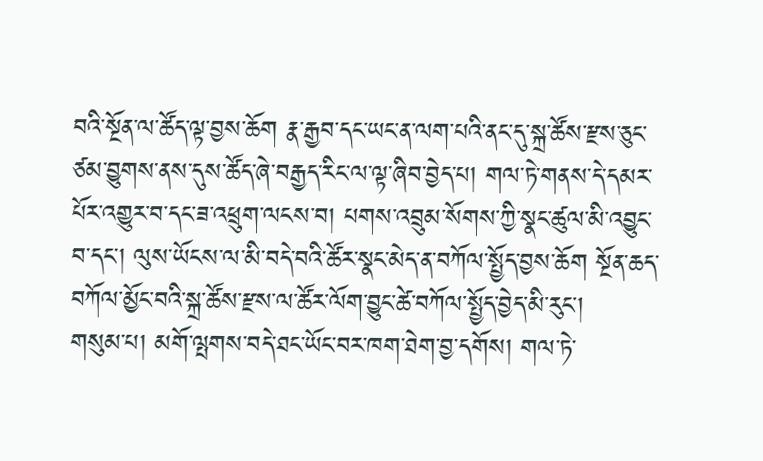བའི་སྔོན་ལ་ཚོད་ལྟ་བྱས་ཆོག རྣ་རྒྱབ་དང་ཡང་ན་ལག་པའི་ནང་དུ་སྐྲ་ཚོས་རྫས་ཅུང་ཙམ་བྱུགས་ནས་དུས་ཚོད་ཞེ་བརྒྱད་རིང་ལ་ལྟ་ཞིབ་བྱེད་པ། གལ་ཏེ་གནས་དེ་དམར་པོར་འགྱུར་བ་དང་ཟ་འཕྲུག་ལངས་བ། པགས་འབྲུམ་སོགས་ཀྱི་སྣང་ཚུལ་མི་འབྱུང་བ་དང་། ལུས་ཡོངས་ལ་མི་བདེ་བའི་ཚོར་སྣང་མེད་ན་བཀོལ་སྤྱོད་བྱས་ཆོག སྔོན་ཆད་བཀོལ་མྱོང་བའི་སྐྲ་ཚོས་རྫས་ལ་ཚོར་ལོག་བྱུང་ཚེ་བཀོལ་སྤྱོད་བྱེད་མི་རུང་།
གསུམ་པ། མགོ་ལྤགས་བདེ་ཐང་ཡོང་བར་ཁག་ཐེག་བྱ་དགོས། གལ་ཏེ་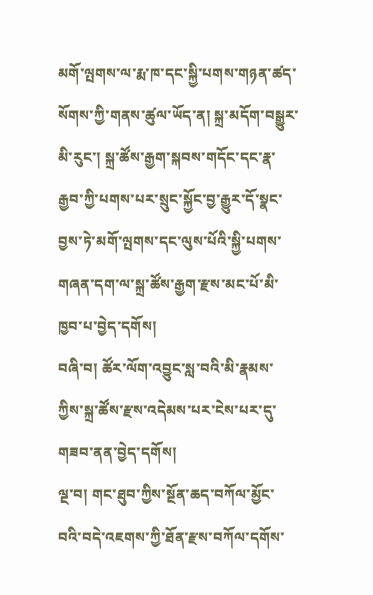མགོ་ལྤགས་ལ་རྨ་ཁ་དང་སྐྱི་པགས་གཉན་ཚད་སོགས་ཀྱི་གནས་ཚུལ་ཡོད་ན། སྐྲ་མདོག་བསྒྱུར་མི་རུང་། སྐྲ་ཚོས་རྒྱག་སྐབས་གདོང་དང་རྣ་རྒྱབ་ཀྱི་པགས་པར་སྲུང་སྐྱོང་བྱ་རྒྱུར་དོ་སྣང་བྱས་ཏེ་མགོ་ལྤགས་དང་ལུས་པོའི་སྐྱི་པགས་གཞན་དག་ལ་སྐྲ་ཚོས་རྒྱག་རྫས་མང་པོ་མི་ཁྱབ་པ་བྱེད་དགོས།
བཞི་བ། ཚོར་ལོག་འབྱུང་སླ་བའི་མི་རྣམས་ཀྱིས་སྐྲ་ཚོས་རྫས་འདེམས་པར་ངེས་པར་དུ་གཟབ་ནན་བྱེད་དགོས།
ལྔ་བ། གང་ཐུབ་ཀྱིས་སྔོན་ཆད་བཀོལ་མྱོང་བའི་བདེ་འཇགས་ཀྱི་ཐོན་རྫས་བཀོལ་དགོས་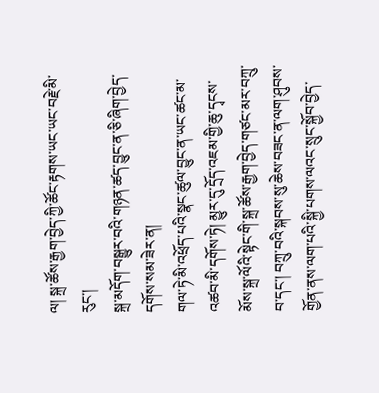ལ། སྐྲ་ཚོས་རྒྱག་བྱེད་ཀྱི་ཚོང་རྟགས་ཡང་ཡང་བརྗེ་མི་རུང་།
སྐྲ་མདོག་བསྒྱུར་བའི་གཉན་ཚད་བྱུང་ན་ཅི་ཞིག་བྱེད་དགོས་སམ་ཟེར་ན།
གལ་ཏེ་མི་འཕྲོད་པའི་སྣང་ཚུལ་བྱུང་ན་ཡང་ཚང་མ་འཚབ་མི་དགོས་ཏེ། མྱུར་དུ་དྲོད་འཇམ་གྱི་ཆུ་དྭངས་མོས་སྐྲ་ལོའི་སྟེང་གི་སྐྲ་ཚོས་རྒྱག་བྱེད་གཙང་མར་བཀྲུ་བ་དང་། བཀྲུ་བའི་སྐབས་སུ་ཆེས་བཟང་ན་ལག་ཤུབས་གྱོན་ནས་ལག་པའི་སྐྱི་པགས་ལའང་སྲུང་སྐྱོབ་བྱེད་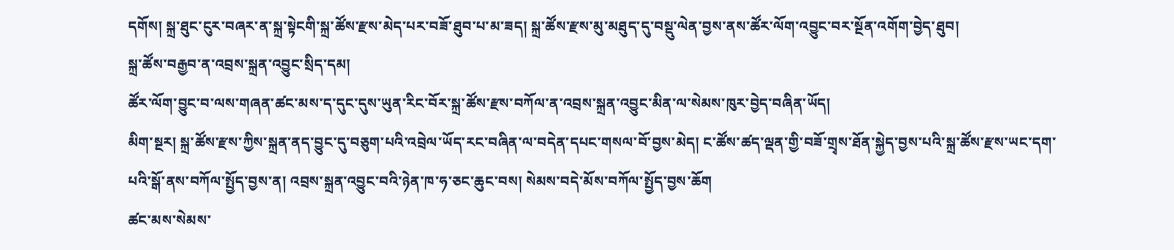དགོས། སྐྲ་ཐུང་ངུར་བཞར་ན་སྐྲ་སྟེངགི་སྐྲ་ཚོས་རྫས་མེད་པར་བཟོ་ཐུབ་པ་མ་ཟད། སྐྲ་ཚོས་རྫས་མུ་མཐུད་དུ་བསྡུ་ལེན་བྱས་ནས་ཚོར་ལོག་འབྱུང་བར་སྔོན་འགོག་བྱེད་ཐུབ།
སྐྲ་ཚོས་བརྒྱབ་ན་འབྲས་སྐྲན་འབྱུང་སྲིད་དམ།
ཚོར་ལོག་བྱུང་བ་ལས་གཞན་ཚང་མས་ད་དུང་དུས་ཡུན་རིང་བོར་སྐྲ་ཚོས་རྫས་བཀོལ་ན་འབྲས་སྐྲན་འབྱུང་མིན་ལ་སེམས་ཁུར་བྱེད་བཞིན་ཡོད།
མིག་སྔར། སྐྲ་ཚོས་རྫས་ཀྱིས་སྐྲན་ནད་བྱུང་དུ་བཅུག་པའི་འབྲེལ་ཡོད་རང་བཞིན་ལ་བདེན་དཔང་གསལ་བོ་བྱས་མེད། ང་ཚོས་ཚད་ལྡན་གྱི་བཟོ་གྲྭས་ཐོན་སྐྱེད་བྱས་པའི་སྐྲ་ཚོས་རྫས་ཡང་དག་པའི་སྒོ་ནས་བཀོལ་སྤྱོད་བྱས་ན། འབྲས་སྐྲན་འབྱུང་བའི་ཉེན་ཁ་ཧ་ཅང་ཆུང་བས། སེམས་བདེ་མོས་བཀོལ་སྤྱོད་བྱས་ཆོག
ཚང་མས་སེམས་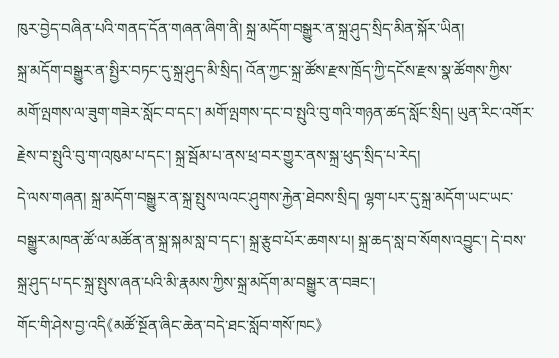ཁུར་བྱེད་བཞིན་པའི་གནད་དོན་གཞན་ཞིག་ནི། སྐྲ་མདོག་བསྒྱུར་ན་སྐྲ་ཤུད་སྲིད་མིན་སྐོར་ཡིན།
སྐྲ་མདོག་བསྒྱུར་ན་སྤྱིར་བཏང་དུ་སྐྲ་ཤུད་མི་སྲིད། འོན་ཀྱང་སྐྲ་ཚོས་རྫས་ཁྲོད་ཀྱི་དངོས་རྫས་སྣ་ཚོགས་ཀྱིས་མགོ་ལྤགས་ལ་ཟུག་གཟེར་སློང་བ་དང་། མགོ་ལྤགས་དང་བ་སྤུའི་བུ་གའི་གཉན་ཚད་སློང་སྲིད། ཡུན་རིང་འགོར་རྗེས་བ་སྤུའི་བུ་ག་འཁུམ་པ་དང་། སྐྲ་སྦོམ་པ་ནས་ཕྲ་བར་གྱུར་ནས་སྐྲ་ཕུད་སྲིད་པ་རེད།
དེ་ལས་གཞན། སྐྲ་མདོག་བསྒྱུར་ན་སྐྲ་སྤུས་ལའང་ཤུགས་རྐྱེན་ཐེབས་སྲིད། ལྷག་པར་དུ་སྐྲ་མདོག་ཡང་ཡང་བསྒྱུར་མཁན་ཚོ་ལ་མཚོན་ན་སྐྲ་སྐམ་སླ་བ་དང་། སྐྲ་རྩུབ་པོར་ཆགས་པ། སྐྲ་ཆད་སླ་བ་སོགས་འབྱུང་། དེ་བས་སྐྲ་ཤུད་པ་དང་སྐྲ་སྤུས་ཞན་པའི་མི་རྣམས་ཀྱིས་སྐྲ་མདོག་མ་བསྒྱུར་ན་བཟང་།
གོང་གི་ཤེས་བྱ་འདི《མཚོ་སྔོན་ཞིང་ཆེན་བདེ་ཐང་སློབ་གསོ་ཁང》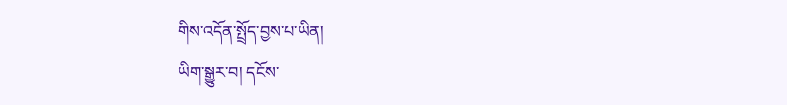གིས་འདོན་སྤྲོད་བྱས་པ་ཡིན།
ཡིག་སྒྱུར་བ། དངོས་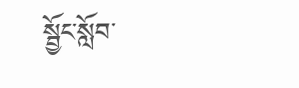སྦྱོང་སློབ་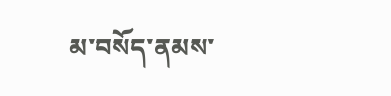མ་བསོད་ནམས་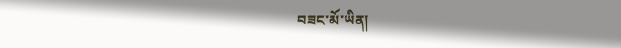བཟང་མོ་ཡིན།